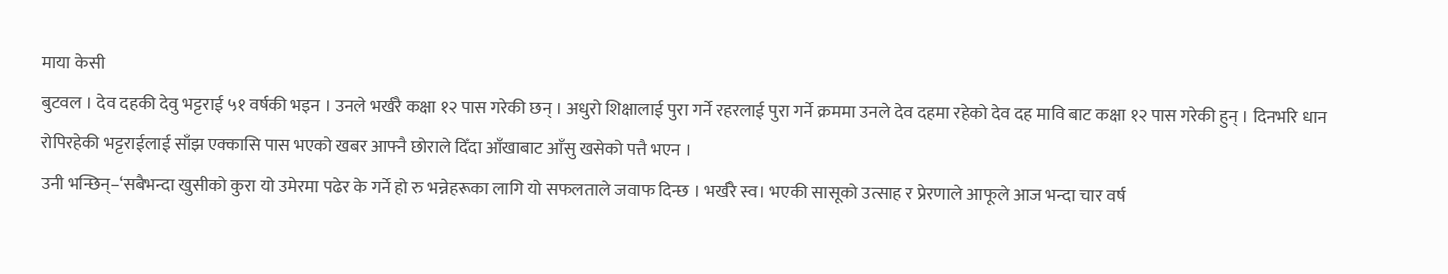माया केसी
बुटवल । देव दहकी देवु भट्टराई ५१ वर्षकी भइन । उनले भर्खरै कक्षा १२ पास गरेकी छन् । अधुरो शिक्षालाई पुरा गर्ने रहरलाई पुरा गर्ने क्रममा उनले देव दहमा रहेको देव दह मावि बाट कक्षा १२ पास गरेकी हुन् । दिनभरि धान रोपिरहेकी भट्टराईलाई साँझ एक्कासि पास भएको खबर आफ्नै छोराले दिँदा आँखाबाट आँसु खसेको पत्तै भएन ।
उनी भन्छिन्–‘सबैभन्दा खुसीको कुरा यो उमेरमा पढेर के गर्ने हो रु भन्नेहरूका लागि यो सफलताले जवाफ दिन्छ । भर्खरै स्व। भएकी सासूको उत्साह र प्रेरणाले आफूले आज भन्दा चार वर्ष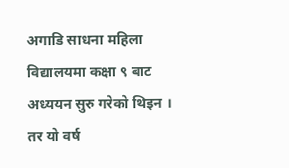अगाडि साधना महिला विद्यालयमा कक्षा ९ बाट अध्ययन सुरु गरेको थिइन । तर यो वर्ष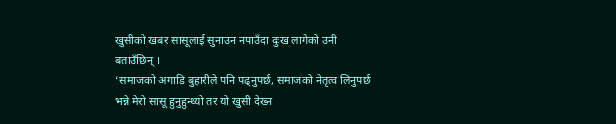खुसीको खबर सासूलाई सुनाउन नपाउँदा दुःख लागेको उनी बताउँछिन् ।
‘समाजको अगाडि बुहारीले पनि पढ्नुपर्छ, समाजको नेतृत्व लिनुपर्छ भन्ने मेरो सासू हुनुहुन्थ्यो तर यो खुसी देख्न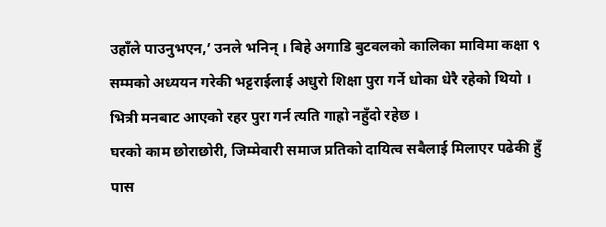उहाँले पाउनुभएन,’ उनले भनिन् । बिहे अगाडि बुटवलको कालिका माविमा कक्षा ९ सम्मको अध्ययन गरेकी भट्टराईलाई अधुरो शिक्षा पुरा गर्ने धोका धेरै रहेको थियो । भित्री मनबाट आएको रहर पुरा गर्न त्यति गाह्रो नहुँदो रहेछ ।
घरको काम छोराछोरी, जिम्मेवारी समाज प्रतिको दायित्व सबैलाई मिलाएर पढेकी हुँ पास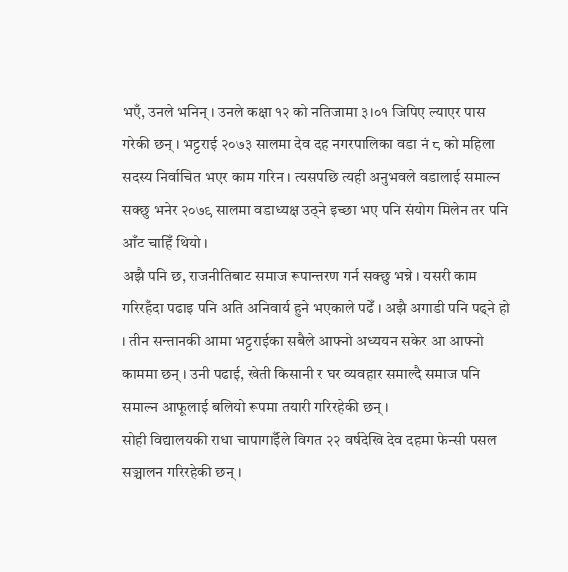भएँ, उनले भनिन् । उनले कक्षा १२ को नतिजामा ३।०१ जिपिए ल्याएर पास गरेकी छन् । भट्टराई २०७३ सालमा देव दह नगरपालिका वडा नं ८ को महिला सदस्य निर्वाचित भएर काम गरिन । त्यसपछि त्यही अनुभवले वडालाई समाल्न सक्छु भनेर २०७९ सालमा वडाध्यक्ष उठ्ने इच्छा भए पनि संयोग मिलेन तर पनि आँट चाहिँ थियो ।
अझै पनि छ, राजनीतिबाट समाज रूपान्तरण गर्न सक्छु भन्ने । यसरी काम गरिरहँदा पढाइ पनि अति अनिवार्य हुने भएकाले पढेँ । अझै अगाडी पनि पढ्ने हो । तीन सन्तानकी आमा भट्टराईका सबैले आफ्नो अध्ययन सकेर आ आफ्नो काममा छन् । उनी पढाई, खेती किसानी र घर व्यवहार समाल्दै समाज पनि समाल्न आफूलाई बलियो रूपमा तयारी गरिरहेकी छन् ।
सोही विद्यालयकी राधा चापागाईँले विगत २२ वर्षदेखि देव दहमा फेन्सी पसल सञ्चालन गरिरहेकी छन् ।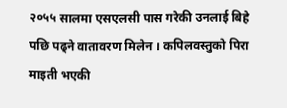२०५५ सालमा एसएलसी पास गरेकी उनलाई बिहे पछि पढ्ने वातावरण मिलेन । कपिलवस्तुको पिरा माइती भएकी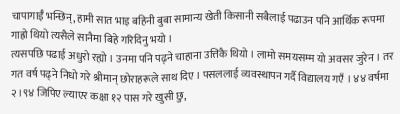चापागाईँ भन्छिन्, हामी सात भाइ बहिनी बुबा सामान्य खेती किसानी सबैलाई पढाउन पनि आर्थिक रूपमा गाह्रो थियो त्यसैले सानैमा बिहे गरिदिनु भयो ।
त्यसपछि पढाई अधुरो रह्यो । उनमा पनि पढ्ने चाहाना उत्तिकै थियो । लामो समयसम्म यो अवसर जुरेन । तर गत वर्ष पढ्ने निधो गरे श्रीमान् छोराहरूले साथ दिए । पसललाई व्यवस्थापन गर्दै विद्यालय गएँ । ४४ वर्षमा २।९४ जिपिए ल्याएर कक्षा १२ पास गरे खुसी छु,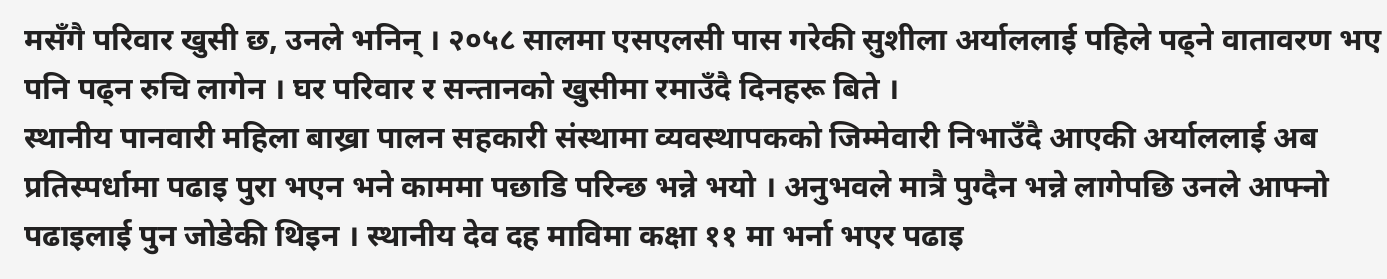मसँगै परिवार खुसी छ, उनले भनिन् । २०५८ सालमा एसएलसी पास गरेकी सुशीला अर्याललाई पहिले पढ्ने वातावरण भए पनि पढ्न रुचि लागेन । घर परिवार र सन्तानको खुसीमा रमाउँदै दिनहरू बिते ।
स्थानीय पानवारी महिला बाख्रा पालन सहकारी संस्थामा व्यवस्थापकको जिम्मेवारी निभाउँदै आएकी अर्याललाई अब प्रतिस्पर्धामा पढाइ पुरा भएन भने काममा पछाडि परिन्छ भन्ने भयो । अनुभवले मात्रै पुग्दैन भन्ने लागेपछि उनले आफ्नो पढाइलाई पुन जोडेकी थिइन । स्थानीय देव दह माविमा कक्षा ११ मा भर्ना भएर पढाइ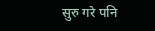सुरु गरे पनि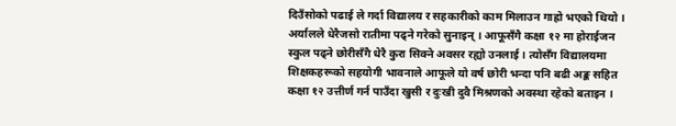दिउँसोको पढाई ले गर्दा विद्यालय र सहकारीको काम मिलाउन गाह्रो भएको थियो ।
अर्यालले धेरैजसो रातीमा पढ्ने गरेको सुनाइन् । आफूसँगै कक्षा १२ मा होराईजन स्कुल पढ्ने छोरीसँगै धेरै कुरा सिक्ने अवसर रह्यो उनलाई । त्योसँग विद्यालयमा शिक्षकहरूको सहयोगी भावनाले आफूले यो वर्ष छोरी भन्दा पनि बढी अङ्क सहित कक्षा १२ उत्तीर्ण गर्न पाउँदा खुसी र दुःखी दुवै मिश्रणको अवस्था रहेको बताइन ।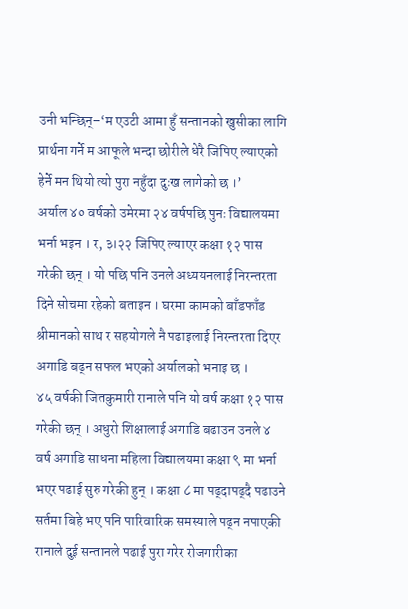उनी भन्छिन्–‘म एउटी आमा हुँ सन्तानको खुसीका लागि प्रार्थना गर्ने म आफूले भन्दा छोरीले धेरै जिपिए ल्याएको हेर्ने मन थियो त्यो पुरा नहुँदा दुःख लागेको छ ।’
अर्याल ४० वर्षको उमेरमा २४ वर्षपछि पुनः विद्यालयमा भर्ना भइन । र, ३।२२ जिपिए ल्याएर कक्षा १२ पास गरेकी छन् । यो पछि पनि उनले अध्ययनलाई निरन्तरता दिने सोचमा रहेको बताइन । घरमा कामको बाँडफाँड श्रीमानको साथ र सहयोगले नै पढाइलाई निरन्तरता दिएर अगाडि बढ्न सफल भएको अर्यालको भनाइ छ ।
४५ वर्षकी जितकुमारी रानाले पनि यो वर्ष कक्षा १२ पास गरेकी छन् । अधुरो शिक्षालाई अगाडि बढाउन उनले ४ वर्ष अगाडि साधना महिला विद्यालयमा कक्षा ९ मा भर्ना भएर पढाई सुरु गरेकी हुन् । कक्षा ८ मा पढ्दापढ्दै पढाउने सर्तमा बिहे भए पनि पारिवारिक समस्याले पढ्न नपाएकी रानाले दुई सन्तानले पढाई पुरा गरेर रोजगारीका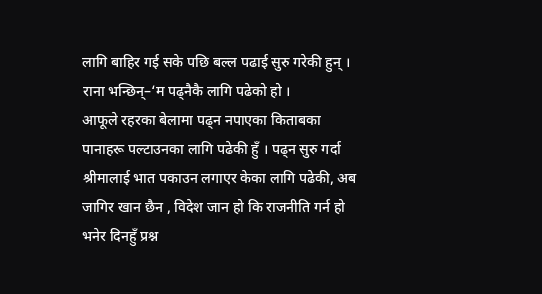लागि बाहिर गई सके पछि बल्ल पढाई सुरु गरेकी हुन् ।
राना भन्छिन्–‘म पढ्नैकै लागि पढेको हो ।
आफूले रहरका बेलामा पढ्न नपाएका किताबका पानाहरू पल्टाउनका लागि पढेकी हुँ । पढ्न सुरु गर्दा श्रीमालाई भात पकाउन लगाएर केका लागि पढेकी, अब जागिर खान छैन , विदेश जान हो कि राजनीति गर्न हो भनेर दिनहुँ प्रश्न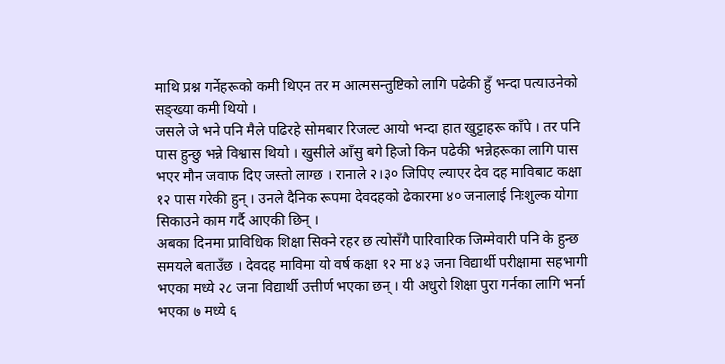माथि प्रश्न गर्नेहरूको कमी थिएन तर म आत्मसन्तुष्टिको लागि पढेकी हुँ भन्दा पत्याउनेको सङ्ख्या कमी थियो ।
जसले जे भने पनि मैले पढिरहे सोमबार रिजल्ट आयो भन्दा हात खुट्टाहरू काँपे । तर पनि पास हुन्छु भन्ने विश्वास थियो । खुसीले आँसु बगे हिजो किन पढेकी भन्नेहरूका लागि पास भएर मौन जवाफ दिए जस्तो लाग्छ । रानाले २।३० जिपिए ल्याएर देव दह माविबाट कक्षा १२ पास गरेकी हुन् । उनले दैनिक रूपमा देवदहको ढेकारमा ४० जनालाई निःशुल्क योगा सिकाउने काम गर्दै आएकी छिन् ।
अबका दिनमा प्राविधिक शिक्षा सिक्ने रहर छ त्योसँगै पारिवारिक जिम्मेवारी पनि के हुन्छ समयले बताउँछ । देवदह माविमा यो वर्ष कक्षा १२ मा ४३ जना विद्यार्थी परीक्षामा सहभागी भएका मध्ये २८ जना विद्यार्थी उत्तीर्ण भएका छन् । यी अधुरो शिक्षा पुरा गर्नका लागि भर्ना भएका ७ मध्ये ६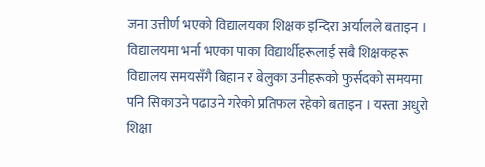जना उत्तीर्ण भएको विद्यालयका शिक्षक इन्दिरा अर्यालले बताइन ।
विद्यालयमा भर्ना भएका पाका विद्यार्थीहरूलाई सबै शिक्षकहरू विद्यालय समयसँगै बिहान र बेलुका उनीहरूको फुर्सदको समयमा पनि सिकाउने पढाउने गरेको प्रतिफल रहेको बताइन । यस्ता अधुरो शिक्षा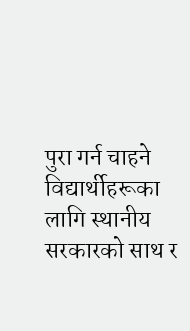पुरा गर्न चाहने विद्यार्थीहरूका लागि स्थानीय सरकारको साथ र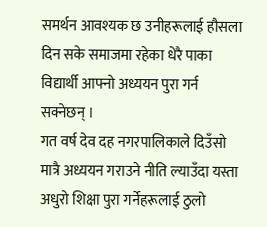समर्थन आवश्यक छ उनीहरूलाई हौसला दिन सके समाजमा रहेका धेरै पाका विद्यार्थी आफ्नो अध्ययन पुरा गर्न सक्नेछन् ।
गत वर्ष देव दह नगरपालिकाले दिउँसो मात्रै अध्ययन गराउने नीति ल्याउँदा यस्ता अधुरो शिक्षा पुरा गर्नेहरूलाई ठुलो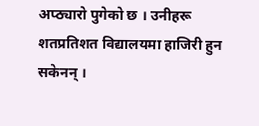अप्ठ्यारो पुगेको छ । उनीहरू शतप्रतिशत विद्यालयमा हाजिरी हुन सकेनन् ।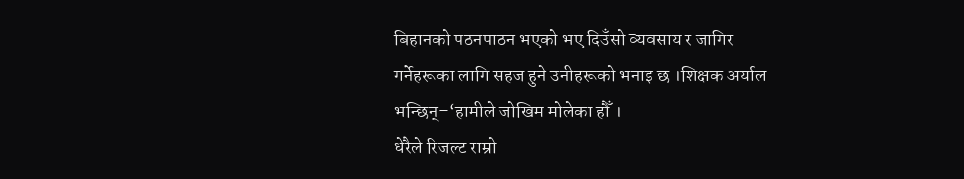बिहानको पठनपाठन भएको भए दिउँसो व्यवसाय र जागिर गर्नेहरूका लागि सहज हुने उनीहरूको भनाइ छ ।शिक्षक अर्याल भन्छिन्–‘हामीले जोखिम मोलेका हौँ ।
धेरैले रिजल्ट राम्रो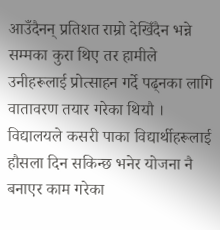आउँदैनन् प्रतिशत राम्रो देखिँदैन भन्ने सम्मका कुरा थिए तर हामीले उनीहरूलाई प्रोत्साहन गर्दे पढ्नका लागि वातावरण तयार गरेका थियौ । विद्यालयले कसरी पाका विद्यार्थीहरूलाई हौसला दिन सकिन्छ भनेर योजना नै बनाएर काम गरेका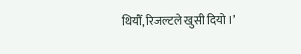थियौँ, रिजल्टले खुसी दियो ।’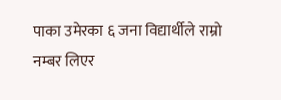पाका उमेरका ६ जना विद्यार्थीले राम्रो नम्बर लिएर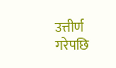उत्तीर्ण गरेपछि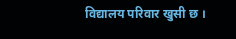विद्यालय परिवार खुसी छ ।